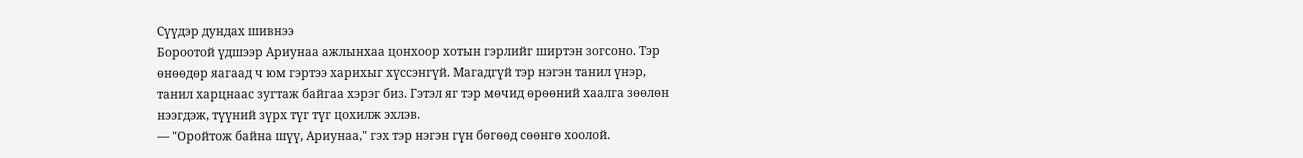Сүүдэр дундах шивнээ
Бороотой үдшээр Ариунаа ажлынхаа цонхоор хотын гэрлийг ширтэн зогсоно. Тэр өнөөдөр яагаад ч юм гэртээ харихыг хүссэнгүй. Магадгүй тэр нэгэн танил үнэр, танил харцнаас зугтаж байгаа хэрэг биз. Гэтэл яг тэр мөчид өрөөний хаалга зөөлөн нээгдэж, түүний зүрх түг түг цохилж эхлэв.
— "Оройтож байна шүү, Ариунаа," гэх тэр нэгэн гүн бөгөөд сөөнгө хоолой.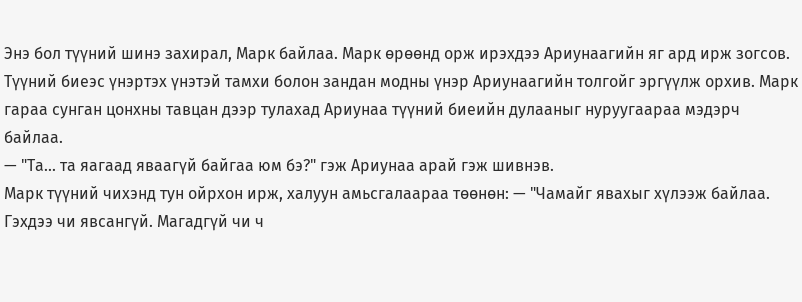Энэ бол түүний шинэ захирал, Марк байлаа. Марк өрөөнд орж ирэхдээ Ариунаагийн яг ард ирж зогсов. Түүний биеэс үнэртэх үнэтэй тамхи болон зандан модны үнэр Ариунаагийн толгойг эргүүлж орхив. Марк гараа сунган цонхны тавцан дээр тулахад Ариунаа түүний биеийн дулааныг нуруугаараа мэдэрч байлаа.
— "Та... та яагаад яваагүй байгаа юм бэ?" гэж Ариунаа арай гэж шивнэв.
Марк түүний чихэнд тун ойрхон ирж, халуун амьсгалаараа төөнөн: — "Чамайг явахыг хүлээж байлаа. Гэхдээ чи явсангүй. Магадгүй чи ч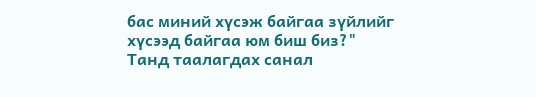бас миний хүсэж байгаа зүйлийг хүсээд байгаа юм биш биз?"
Танд таалагдах санал